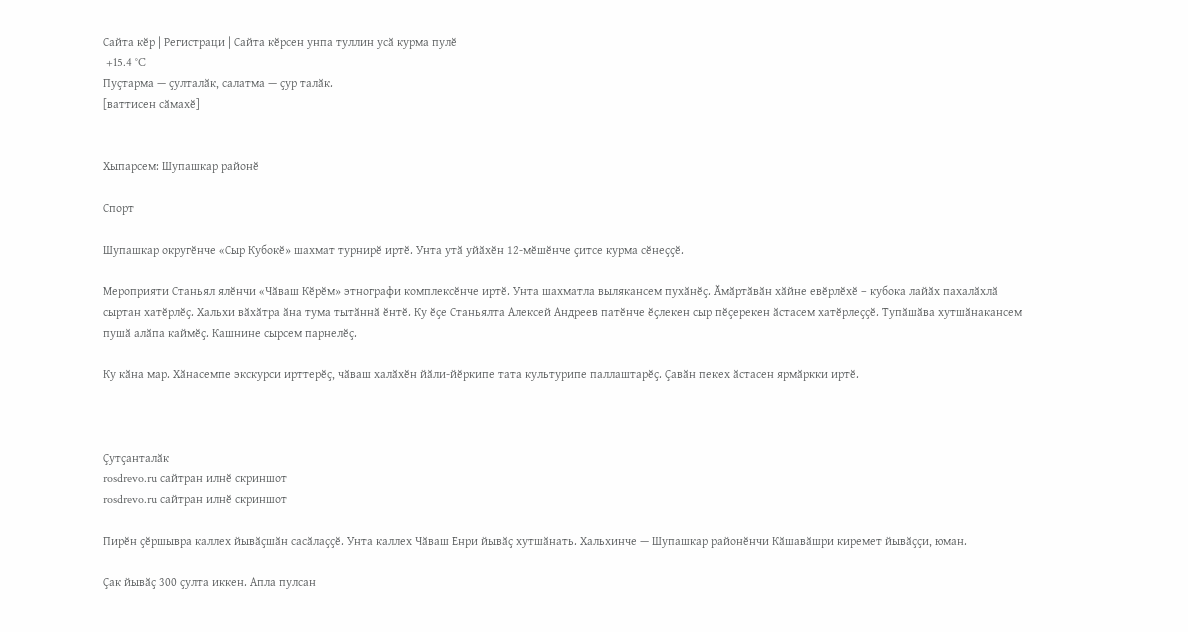Сайта кӗр | Регистраци | Сайта кӗрсен унпа туллин усӑ курма пулӗ
 +15.4 °C
Пуҫтарма — ҫулталӑк, салатма — ҫур талӑк.
[ваттисен сӑмахӗ]


Хыпарсем: Шупашкар районӗ

Спорт

Шупашкар округӗнче «Сыр Кубокӗ» шахмат турнирӗ иртӗ. Унта утӑ уйӑхӗн 12-мӗшӗнче ҫитсе курма сӗнеҫҫӗ.

Мероприяти Станьял ялӗнчи «Чӑваш Кӗрӗм» этнографи комплексӗнче иртӗ. Унта шахматла вылякансем пухӑнӗҫ. Ӑмӑртӑвӑн хӑйне евӗрлӗхӗ – кубока лайӑх пахалӑхлӑ сыртан хатӗрлӗҫ. Хальхи вӑхӑтра ӑна тума тытӑннӑ ӗнтӗ. Ку ӗҫе Станьялта Алексей Андреев патӗнче ӗҫлекен сыр пӗҫерекен ӑстасем хатӗрлеҫҫӗ. Тупӑшӑва хутшӑнакансем пушӑ алӑпа каймӗҫ. Кашнине сырсем парнелӗҫ.

Ку кӑна мар. Хӑнасемпе экскурси ирттерӗҫ, чӑваш халӑхӗн йӑли-йӗркипе тата культурипе паллаштарӗҫ. Ҫавӑн пекех ӑстасен ярмӑркки иртӗ.



Ҫутҫанталӑк
rosdrevo.ru сайтран илнӗ скриншот
rosdrevo.ru сайтран илнӗ скриншот

Пирӗн ҫӗршывра каллех йывӑҫшӑн сасӑлаҫҫӗ. Унта каллех Чӑваш Енри йывӑҫ хутшӑнать. Хальхинче — Шупашкар районӗнчи Кӑшавӑшри киремет йывӑҫҫи, юман.

Ҫак йывӑҫ 300 ҫулта иккен. Апла пулсан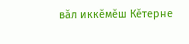вӑл иккӗмӗш Кӗтерне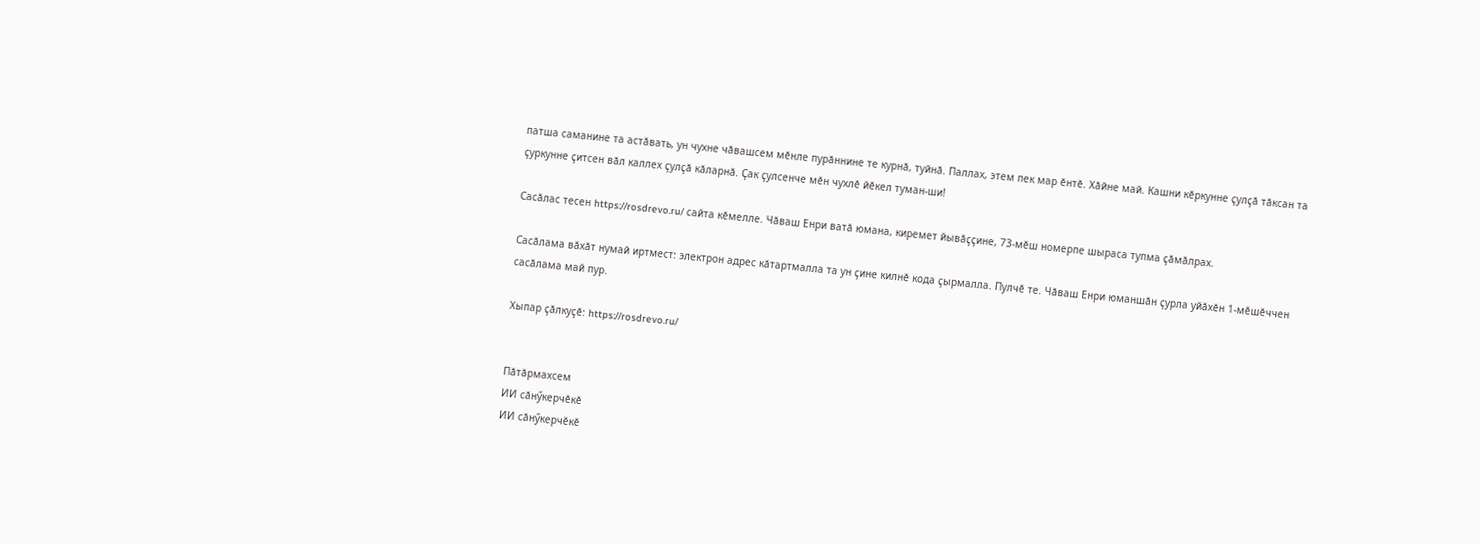патша саманине та астӑвать, ун чухне чӑвашсем мӗнле пурӑннине те курнӑ, туйнӑ. Паллах, этем пек мар ӗнтӗ. Хӑйне май. Кашни кӗркунне ҫулҫӑ тӑксан та ҫуркунне ҫитсен вӑл каллех ҫулҫӑ кӑларнӑ. Ҫак ҫулсенче мӗн чухлӗ йӗкел туман-ши!

Сасӑлас тесен https://rosdrevo.ru/ сайта кӗмелле. Чӑваш Енри ватӑ юмана, киремет йывӑҫҫине, 73-мӗш номерпе шыраса тупма ҫӑмӑлрах.

Сасӑлама вӑхӑт нумай иртмест: электрон адрес кӑтартмалла та ун ҫине килнӗ кода ҫырмалла. Пулчӗ те. Чӑваш Енри юманшӑн ҫурла уйӑхӗн 1-мӗшӗччен сасӑлама май пур.

Хыпар ҫӑлкуҫӗ: https://rosdrevo.ru/


Пӑтӑрмахсем
ИИ сӑнӳкерчӗкӗ
ИИ сӑнӳкерчӗкӗ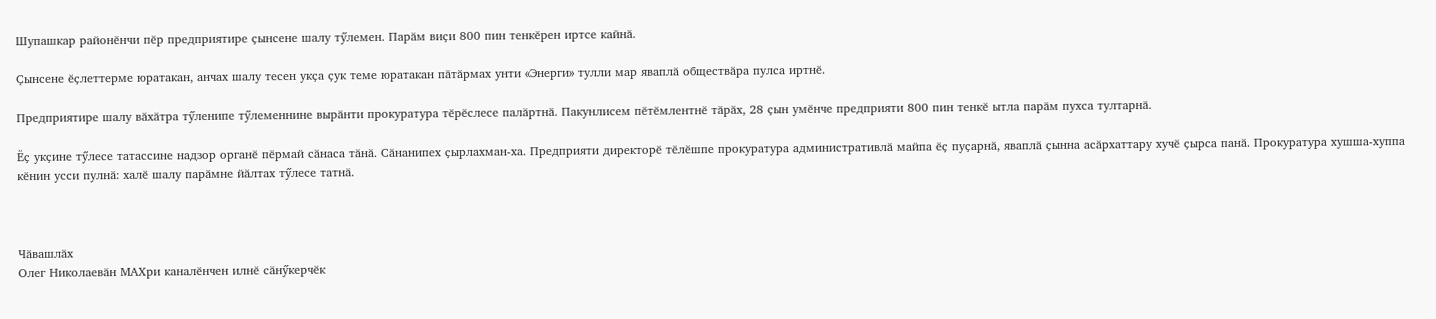Шупашкар районӗнчи пӗр предприятире ҫынсене шалу тӳлемен. Парӑм виҫи 800 пин тенкӗрен иртсе кайнӑ.

Ҫынсене ӗҫлеттерме юратакан, анчах шалу тесен укҫа ҫук теме юратакан пӑтӑрмах унти «Энерги» тулли мар яваплӑ обществӑра пулса иртнӗ.

Предприятире шалу вӑхӑтра тӳленипе тӳлеменнине вырӑнти прокуратура тӗрӗслесе палӑртнӑ. Пакунлисем пӗтӗмлентнӗ тӑрӑх, 28 ҫын умӗнче предприяти 800 пин тенкӗ ытла парӑм пухса тултарнӑ.

Ӗҫ укҫине тӳлесе татассине надзор органӗ пӗрмай сӑнаса тӑнӑ. Сӑнанипех ҫырлахман-ха. Предприяти директорӗ тӗлӗшпе прокуратура административлӑ майпа ӗҫ пуҫарнӑ, яваплӑ ҫынна асӑрхаттару хучӗ ҫырса панӑ. Прокуратура хушша-хуппа кӗнин усси пулнӑ: халӗ шалу парӑмне йӑлтах тӳлесе татнӑ.



Чӑвашлӑх
Олег Николаевӑн МАХри каналӗнчен илнӗ сӑнӳкерчӗк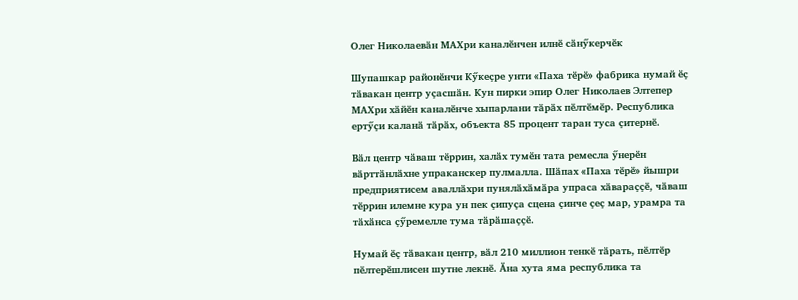Олег Николаевӑн МАХри каналӗнчен илнӗ сӑнӳкерчӗк

Шупашкар районӗнчи Кӳкеҫре унти «Паха тӗрӗ» фабрика нумай ӗҫ тӑвакан центр уҫасшӑн. Кун пирки эпир Олег Николаев Элтепер МАХри хӑйӗн каналӗнче хыпарлани тӑрӑх пӗлтӗмӗр. Республика ертӳҫи каланӑ тӑрӑх, объекта 85 процент таран туса ҫитернӗ.

Вӑл центр чӑваш тӗррин, халӑх тумӗн тата ремесла ӳнерӗн вӑрттӑнлӑхне упраканскер пулмалла. Шӑпах «Паха тӗрӗ» йышри предприятисем аваллӑхри пунялӑхӑмӑра упраса хӑвараҫҫӗ, чӑваш тӗррин илемне кура ун пек ҫипуҫа сцена ҫинче ҫеҫ мар, урамра та тӑхӑнса ҫӳремелле тума тӑрӑшаҫҫӗ.

Нумай ӗҫ тӑвакан центр, вӑл 210 миллион тенкӗ тӑрать, пӗлтӗр пӗлтерӗшлисен шутне лекнӗ. Ӑна хута яма республика та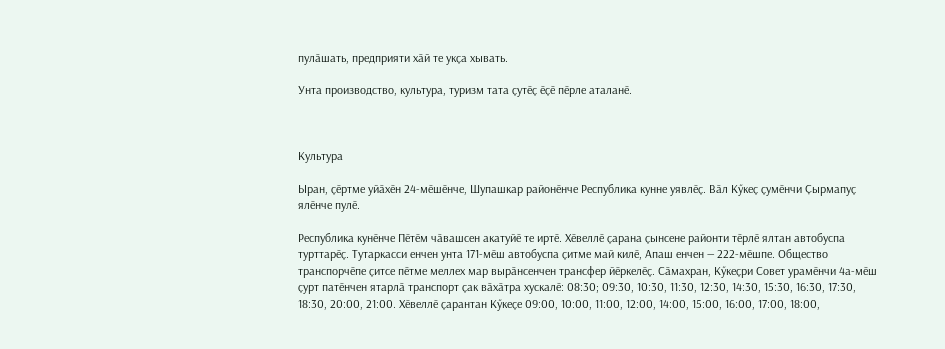пулӑшать, предприяти хӑй те укҫа хывать.

Унта производство, культура, туризм тата ҫутӗҫ ӗҫӗ пӗрле аталанӗ.



Культура

Ыран, ҫӗртме уйӑхӗн 24-мӗшӗнче, Шупашкар районӗнче Республика кунне уявлӗҫ. Вӑл Кӳкеҫ ҫумӗнчи Ҫырмапуҫ ялӗнче пулӗ.

Республика кунӗнче Пӗтӗм чӑвашсен акатуйӗ те иртӗ. Хӗвеллӗ ҫарана ҫынсене районти тӗрлӗ ялтан автобуспа турттарӗҫ. Тутаркасси енчен унта 171-мӗш автобуспа ҫитме май килӗ, Апаш енчен — 222-мӗшпе. Общество транспорчӗпе ҫитсе пӗтме меллех мар вырӑнсенчен трансфер йӗркелӗҫ. Сӑмахран, Кӳкеҫри Совет урамӗнчи 4а-мӗш ҫурт патӗнчен ятарлӑ транспорт ҫак вӑхӑтра хускалӗ: 08:30; 09:30, 10:30, 11:30, 12:30, 14:30, 15:30, 16:30, 17:30, 18:30, 20:00, 21:00. Хӗвеллӗ ҫарантан Кӳкеҫе 09:00, 10:00, 11:00, 12:00, 14:00, 15:00, 16:00, 17:00, 18:00,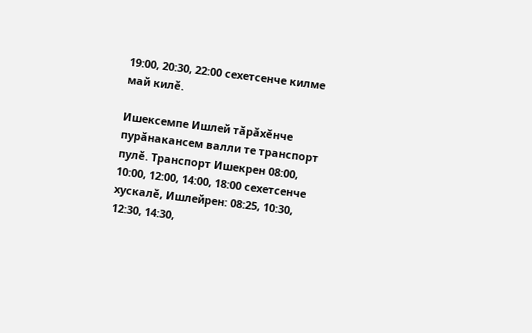19:00, 20:30, 22:00 сехетсенче килме май килӗ.

Ишексемпе Ишлей тӑрӑхӗнче пурӑнакансем валли те транспорт пулӗ. Транспорт Ишекрен 08:00, 10:00, 12:00, 14:00, 18:00 сехетсенче хускалӗ, Ишлейрен: 08:25, 10:30, 12:30, 14:30,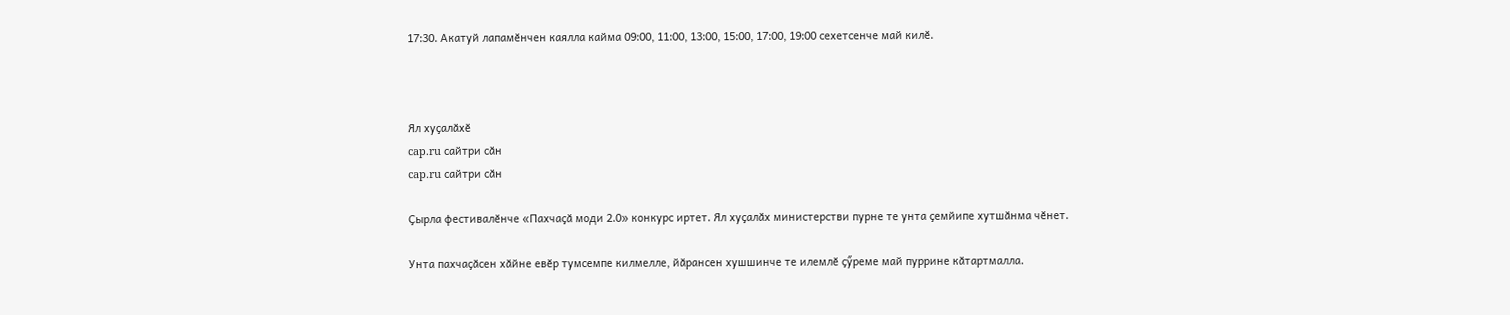17:30. Акатуй лапамӗнчен каялла кайма 09:00, 11:00, 13:00, 15:00, 17:00, 19:00 сехетсенче май килӗ.



Ял хуҫалӑхӗ
cap.ru сайтри сӑн
cap.ru сайтри сӑн

Ҫырла фестивалӗнче «Пахчаҫӑ моди 2.0» конкурс иртет. Ял хуҫалӑх министерстви пурне те унта ҫемйипе хутшӑнма чӗнет.

Унта пахчаҫӑсен хӑйне евӗр тумсемпе килмелле, йӑрансен хушшинче те илемлӗ ҫӳреме май пуррине кӑтартмалла.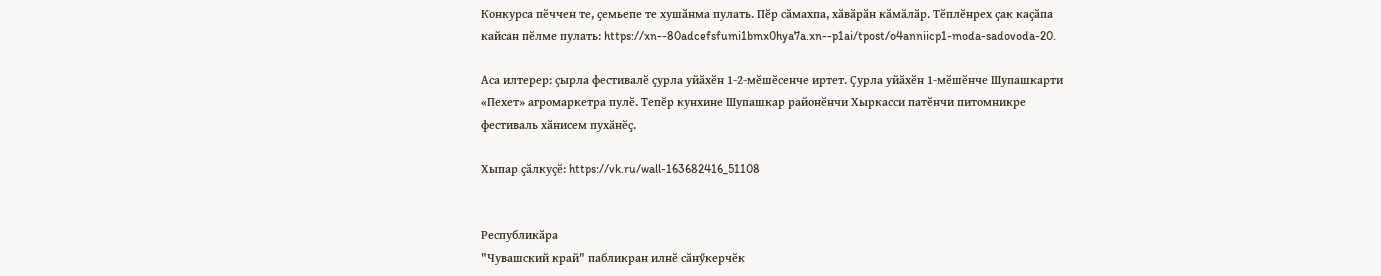Конкурса пӗччен те, ҫемьепе те хушӑнма пулать. Пӗр сӑмахпа, хӑвӑрӑн кӑмӑлӑр. Тӗплӗнрех ҫак каҫӑпа кайсан пӗлме пулать: https://xn--80adcefsfumi1bmx0hya7a.xn--p1ai/tpost/o4anniicp1-moda-sadovoda-20.

Аса илтерер: ҫырла фестивалӗ ҫурла уйӑхӗн 1-2-мӗшӗсенче иртет. Ҫурла уйӑхӗн 1-мӗшӗнче Шупашкарти «Пехет» агромаркетра пулӗ. Тепӗр кунхине Шупашкар районӗнчи Хыркасси патӗнчи питомникре фестиваль хӑнисем пухӑнӗҫ.

Хыпар ҫӑлкуҫӗ: https://vk.ru/wall-163682416_51108


Республикӑра
"Чувашский край" пабликран илнӗ сӑнӳкерчӗк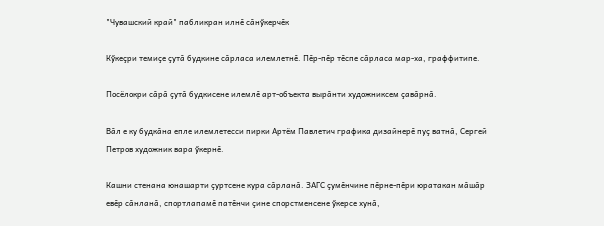"Чувашский край" пабликран илнӗ сӑнӳкерчӗк

Кӳкеҫри темиҫе ҫутӑ будкине сӑрласа илемлетнӗ. Пӗр-пӗр тӗспе сӑрласа мар-ха, граффитипе.

Посёлокри сӑрӑ ҫутӑ будкисене илемлӗ арт-объекта вырӑнти художниксем ҫавӑрнӑ.

Вӑл е ку будкӑна епле илемлетесси пирки Артём Павлетич графика дизайнерӗ пуҫ ватнӑ, Сергей Петров художник вара ӳкернӗ.

Кашни стенана юнашарти ҫуртсене кура сӑрланӑ. ЗАГС ҫумӗнчине пӗрне-пӗри юратакан мӑшӑр евӗр сӑнланӑ, спортлапамӗ патӗнчи ҫине спорстменсене ӳкерсе хунӑ,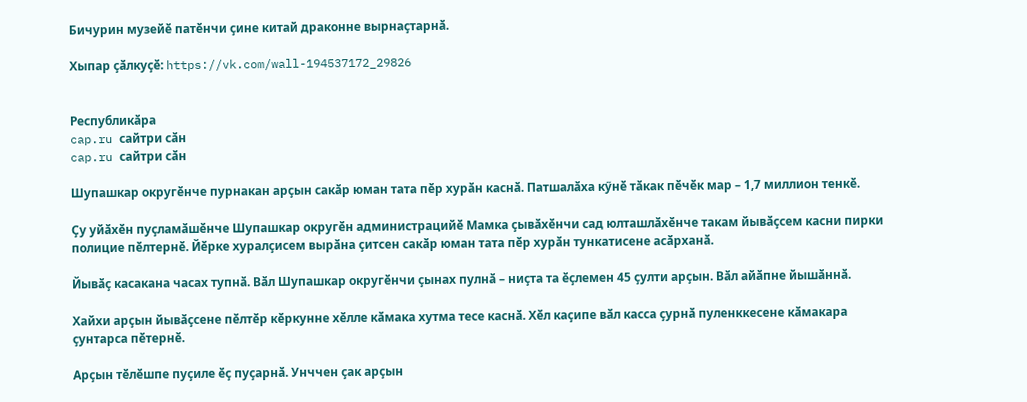Бичурин музейӗ патӗнчи ҫине китай драконне вырнаҫтарнӑ.

Хыпар ҫӑлкуҫӗ: https://vk.com/wall-194537172_29826


Республикӑра
cap.ru сайтри сӑн
cap.ru сайтри сӑн

Шупашкар округӗнче пурнакан арҫын сакӑр юман тата пӗр хурӑн каснӑ. Патшалӑха кӳнӗ тӑкак пӗчӗк мар – 1,7 миллион тенкӗ.

Ҫу уйӑхӗн пуҫламӑшӗнче Шупашкар округӗн администрацийӗ Мамка ҫывӑхӗнчи сад юлташлӑхӗнче такам йывӑҫсем касни пирки полицие пӗлтернӗ. Йӗрке хуралҫисем вырӑна ҫитсен сакӑр юман тата пӗр хурӑн тункатисене асӑрханӑ.

Йывӑҫ касакана часах тупнӑ. Вӑл Шупашкар округӗнчи ҫынах пулнӑ – ниҫта та ӗҫлемен 45 ҫулти арҫын. Вӑл айӑпне йышӑннӑ.

Хайхи арҫын йывӑҫсене пӗлтӗр кӗркунне хӗлле кӑмака хутма тесе каснӑ. Хӗл каҫипе вӑл касса ҫурнӑ пуленккесене кӑмакара ҫунтарса пӗтернӗ.

Арҫын тӗлӗшпе пуҫиле ӗҫ пуҫарнӑ. Унччен ҫак арҫын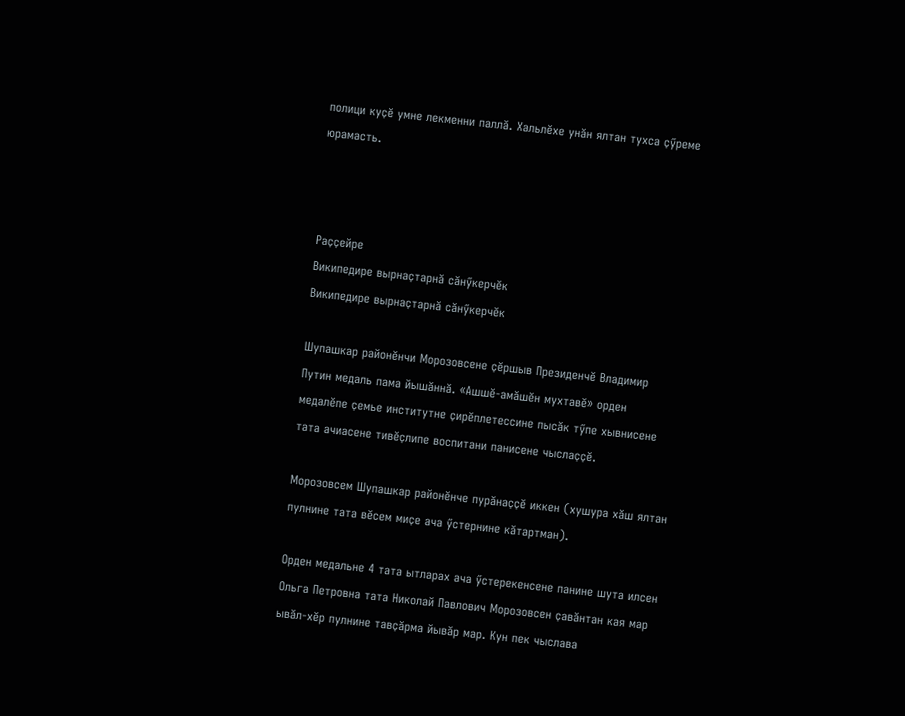полици куҫӗ умне лекменни паллӑ. Хальлӗхе унӑн ялтан тухса ҫӳреме юрамасть.



Раҫҫейре
Википедире вырнаҫтарнӑ сӑнӳкерчӗк
Википедире вырнаҫтарнӑ сӑнӳкерчӗк

Шупашкар районӗнчи Морозовсене ҫӗршыв Президенчӗ Владимир Путин медаль пама йышӑннӑ. «Ашшӗ-амӑшӗн мухтавӗ» орден медалӗпе ҫемье институтне ҫирӗплетессине пысӑк тӳпе хывнисене тата ачиасене тивӗҫлипе воспитани панисене чыслаҫҫӗ.

Морозовсем Шупашкар районӗнче пурӑнаҫҫӗ иккен (хушура хӑш ялтан пулнине тата вӗсем миҫе ача ӳстернине кӑтартман).

Орден медальне 4 тата ытларах ача ӳстерекенсене панине шута илсен Ольга Петровна тата Николай Павлович Морозовсен ҫавӑнтан кая мар ывӑл-хӗр пулнине тавҫӑрма йывӑр мар. Кун пек чыслава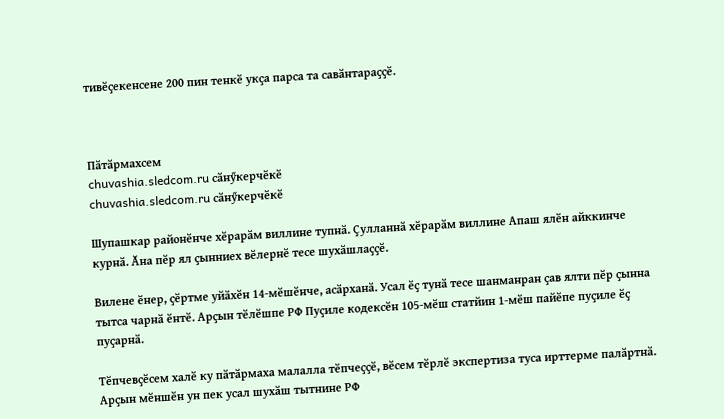тивӗҫекенсене 200 пин тенкӗ укҫа парса та савӑнтараҫҫӗ.



Пӑтӑрмахсем
chuvashia.sledcom.ru сӑнӳкерчӗкӗ
chuvashia.sledcom.ru сӑнӳкерчӗкӗ

Шупашкар районӗнче хӗрарӑм виллине тупнӑ. Ҫулланнӑ хӗрарӑм виллине Апаш ялӗн айккинче курнӑ. Ӑна пӗр ял ҫынниех вӗлернӗ тесе шухӑшлаҫҫӗ.

Вилене ӗнер, ҫӗртме уйӑхӗн 14-мӗшӗнче, асӑрханӑ. Усал ӗҫ тунӑ тесе шанманран ҫав ялти пӗр ҫынна тытса чарнӑ ӗнтӗ. Арҫын тӗлӗшпе РФ Пуҫиле кодексӗн 105-мӗш статйин 1-мӗш пайӗпе пуҫиле ӗҫ пуҫарнӑ.

Тӗпчевҫӗсем халӗ ку пӑтӑрмаха малалла тӗпчеҫҫӗ, вӗсем тӗрлӗ экспертиза туса ирттерме палӑртнӑ. Арҫын мӗншӗн ун пек усал шухӑш тытнине РФ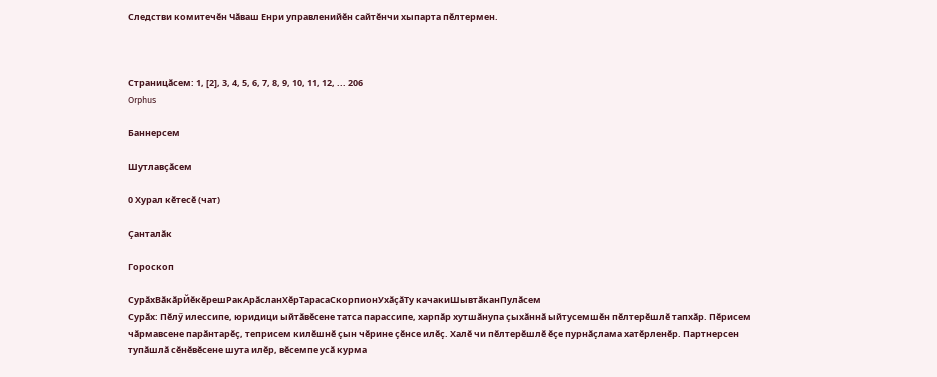Следстви комитечӗн Чӑваш Енри управленийӗн сайтӗнчи хыпарта пӗлтермен.



Страницӑсем: 1, [2], 3, 4, 5, 6, 7, 8, 9, 10, 11, 12, ... 206
Orphus

Баннерсем

Шутлавҫӑсем

0 Хурал кӗтесӗ (чат)

Ҫанталӑк

Гороскоп

СурӑхВӑкӑрЙӗкӗрешРакАрӑсланХӗрТарасаСкорпионУхӑҫӑТу качакиШывтӑканПулӑсем
Сурӑх: Пӗлӳ илессипе, юридици ыйтӑвӗсене татса парассипе, харпӑр хутшӑнупа ҫыхӑннӑ ыйтусемшӗн пӗлтерӗшлӗ тапхӑр. Пӗрисем чӑрмавсене парӑнтарӗҫ, теприсем килӗшнӗ ҫын чӗрине ҫӗнсе илӗҫ. Халӗ чи пӗлтерӗшлӗ ӗҫе пурнӑҫлама хатӗрленӗр. Партнерсен тупӑшлӑ сӗнӗвӗсене шута илӗр, вӗсемпе усӑ курма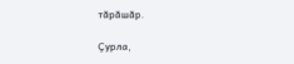тӑрӑшӑр.

Ҫурла,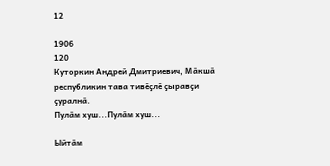12

1906
120
Куторкин Андрей Дмитриевич, Мӑкшӑ республикин тава тивӗҫлӗ ҫыравҫи ҫуралнӑ.
Пулӑм хуш...Пулӑм хуш...

Ыйтӑм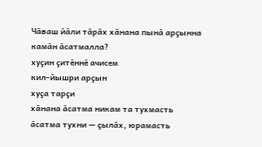Чӑваш йӑли тӑрӑх хӑнана пынӑ арҫынна камӑн ӑсатмалла?
хуҫин ҫитӗннӗ ачисем
кил-йышри арҫын
хуҫа тарҫи
хӑнана ӑсатма никам та тухмасть
ӑсатма тухни — ҫылӑх, юрамасть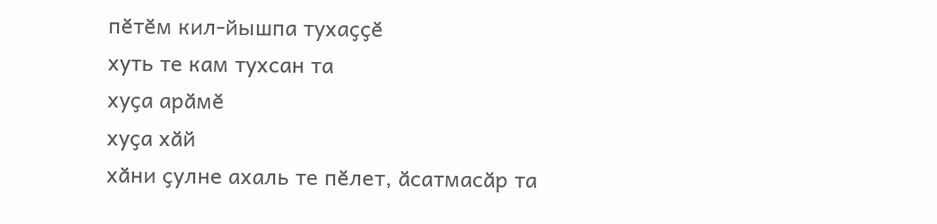пӗтӗм кил-йышпа тухаҫҫӗ
хуть те кам тухсан та
хуҫа арӑмӗ
хуҫа хӑй
хӑни ҫулне ахаль те пӗлет, ӑсатмасӑр та